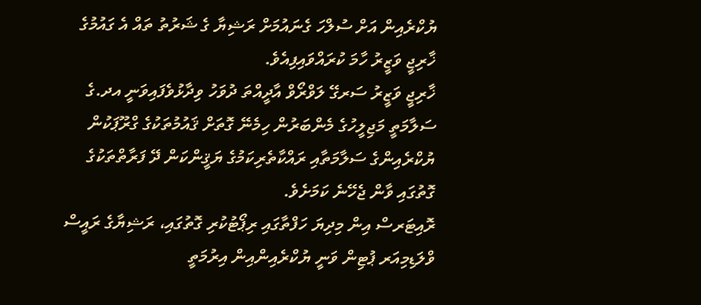ޔުކްރެއިން އަށް ސުލްހަ ގެނައުމަށް ރަޝިޔާ ގެ ޝަރުތު ތައް އެ ގައުމުގެ ޚާރިޖީ ވަޒީރު ހާމަ ކުރައްވައިފިއެވެ.
ޚާރިޖީ ވަޒީރު ސަރގޭ ލަވްރޯވް އާދީއްތަ ދުވަހު ވިދާޅުވެފައިވަނީ އދ.ގެ ސަލާމަތީ މަޖިލީހުގެ މެންބަރުން ހިމެނޭ ގޮތަށް ޤައުމުތަކުގެ ގްރޫޕަކުން ޔުކްރެއިންގެ ސަލާމަތާއި ރައްކާތެރިކަމުގެ ޔަޤީންކަން ދޭ ފަރާތްތަކުގެ ގޮތުގައި ވާން ޖެހޭނެ ކަމަށެވެ.
ރޮއިޓަރސް އިން މިދިޔަ ހަފްތާގައި ރިޕޯޓުކުރި ގޮތުގައި، ރަޝިޔާގެ ރައީސް ވްލަޑިމިއަރ ޕުޓިން ވަނީ ޔުކްރެއިންއިން އިރުމަތީ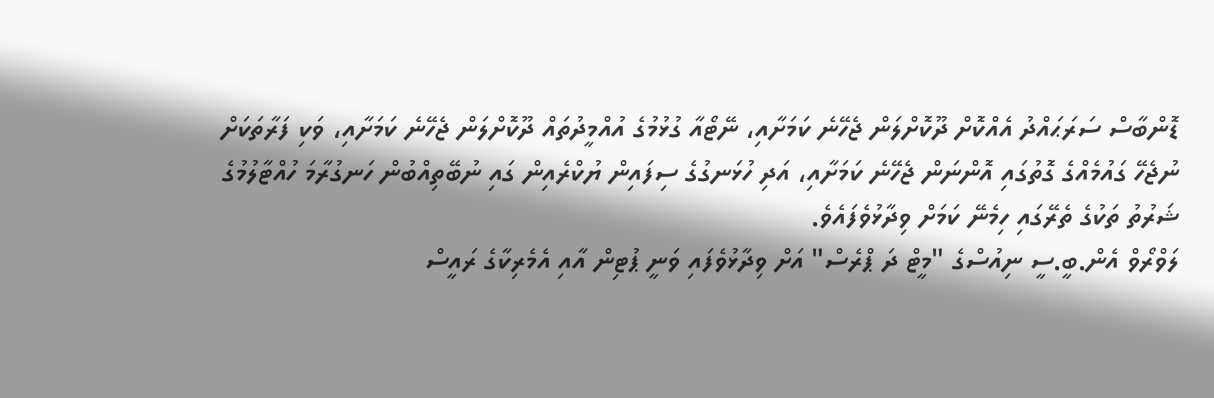ޑޮންބާސް ސަރަޙައްދު އެއްކޮށް ދޫކޮށްލަން ޖެހޭނެ ކަމަށާއި، ނޭޓޯއާ ގުޅުމުގެ އުއްމީދުތައް ދޫކޮށްލަން ޖެހޭނެ ކަމަށާއި، ވަކި ފަރާތަކަށް ނުޖެހޭ ގައުމެއްގެ ގޮތުގައި އޮންނަން ޖެހޭނެ ކަމަށާއި، އަދި ހުޅަނގުގެ ސިފައިން ޔުކްރެއިން ގައި ނުބޭތިއްބުން ހަނގުރާމަ ހުއްޓާލުމުގެ ޝަރުތު ތަކުގެ ތެރޭގައި ހިމެނޭ ކަމަށް ވިދާޅުވެފައެވެ.
ލަވްރޯވް އެން.ބީ.ސީ ނިއުސްގެ "މީޓް ދަ ޕްރެސް" އަށް ވިދާޅުވެފައި ވަނީ ޕުޓިން އާއި އެމެރިކާގެ ރައީސް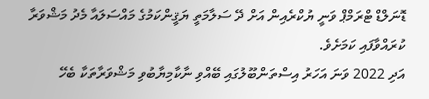ޑޮނަލްޑް ޓްރަމްޕް ވަނީ ޔުކްރެއިން އަށް ދޭ ސަލާމަތީ ޔަޤީންކަމުގެ މައްސަލައާ މެދު މަޝްވަރާ ކުރައްވާފައި ކަމަށެވެ.
އަދި 2022 ވަނަ އަހަރު އިސްތަންބޫލުގައި ބޭއްވި ނާކާމިޔާބުވި މަޝްވަރާތަކާ ބެހޭ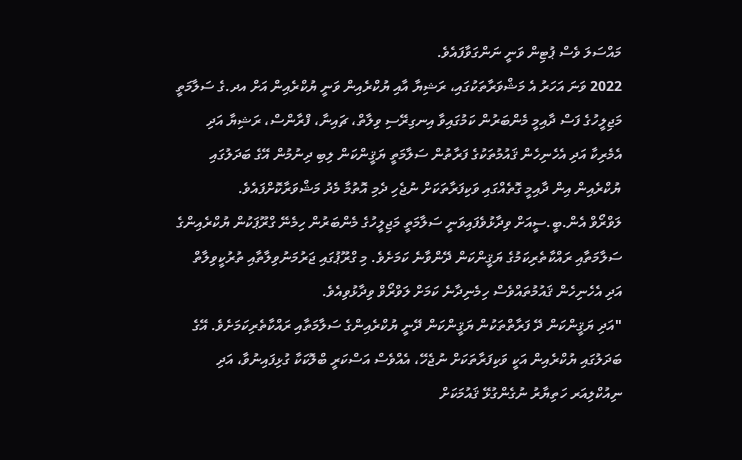މައްސަލަ ވެސް ޕުޓިން ވަނީ ނަންގަވާފައެވެ.
2022 ވަނަ އަހަރު އެ މަޝްވަރާތަކުގައި، ރަޝިޔާ އާއި ޔުކްރެއިން ވަނީ ޔުކްރެއިން އަށް އދ.ގެ ސަލާމަތީ މަޖިލީހުގެ ފަސް ދާއިމީ މެންބަރުން ކަމުގައިވާ އިނގިރޭސި ވިލާތް، ޗައިނާ، ފްރާންސް، ރަޝިޔާ އަދި އެމެރިކާ އަދި އެހެނިހެން ޤައުމުތަކުގެ ފަރާތުން ސަލާމަތީ ޔަޤީންކަން ލިބި ދިނުމުން އޭގެ ބަދަލުގައި ޔުކްރެއިން އިން ދާއިމީ ގޮތެއްގައި ވަކިފަރާތަކަށް ނުޖެހި ދެމި އޮތުމާ މެދު މަޝްވަރާކޮށްފައެވެ.
ލަވްރޯވް އެން.ބީ.ސީއަށް ވިދާޅުވެފައިވަނީ ސަލާމަތީ މަޖިލީހުގެ މެންބަރުން ހިމެނޭ ގްރޫޕަކުން ޔުކްރެއިންގެ ސަލާމަތާއި ރައްކާތެރިކަމުގެ ޔަޤީންކަން ދޭންވާނެ ކަމަށެވެ. މި ގްރޫޕުގައި ޖަރުމަނުވިލާތާއި ތުރުކީވިލާތް އަދި އެހެނިހެން ޤައުމުތައްވެސް ހިމެނިދާނެ ކަމަށް ލަވްރޯވް ވިދާޅުވިއެވެ.
"އަދި ޔަޤީންކަން ދޭ ފަރާތްތަކުން ޔަޤީންކަން ދޭނީ ޔުކްރެއިންގެ ސަލާމަތާއި ރައްކާތެރިކަމަށެވެ. އޭގެ ބަދަލުގައި ޔުކްރެއިން އަކީ ވަކިފަރާތަކަށް ނުޖެހޭ، އެއްވެސް އަސްކަރީ ބްލޮކަކާ ގުޅިފައިނުވާ، އަދި ނިއުކްލިއަރ ހަތިޔާރު ނުގެންގުޅޭ ޤައުމަކަށް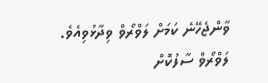ވާންޖެހޭނެ ކަމަށް ލަވްރޯވް ވިދާޅުވިއެވެ.
ލަވްރޯވް ސާފުކޮށް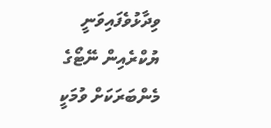ވިދާޅުވެފައިވަނީ ޔުކްރެއިން ނޭޓޯގެ މެންބަރަކަށް ވުމަކީ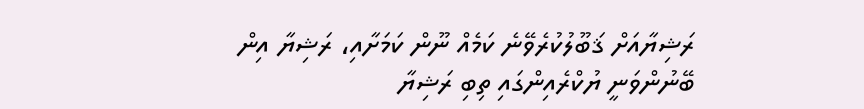ރަޝިޔާއަށް ޤަބޫލުކުރެވޭނެ ކަމެއް ނޫން ކަމަށާއި، ރަޝިޔާ އިން ބޭނުންވަނީ ޔުކްރެއިންގައި ތިބި ރަޝިޔާ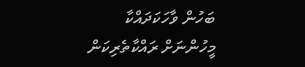ބަހުން ވާހަކަދައްކާ މީހުންނަށް ރައްކާތެރިކަން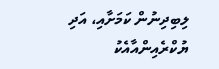ލިބިދިނުން ކަމަށާއި، އަދި ޔުކްރެއިންއާއެކު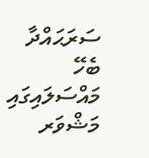ސަރަޙައްދާ ބެހޭ މައްސަލައިގައި މަޝްވަރ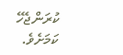ކުރަންޖެހޭ ކަމަށެވެ.